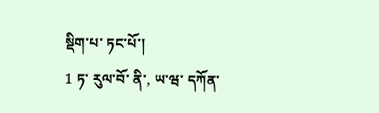སྡིག་པ་ ཏང་པོ་།
1 ཏ་ རུལ་བོ་ ནི་, ཡ་ཝ་ དཀོན་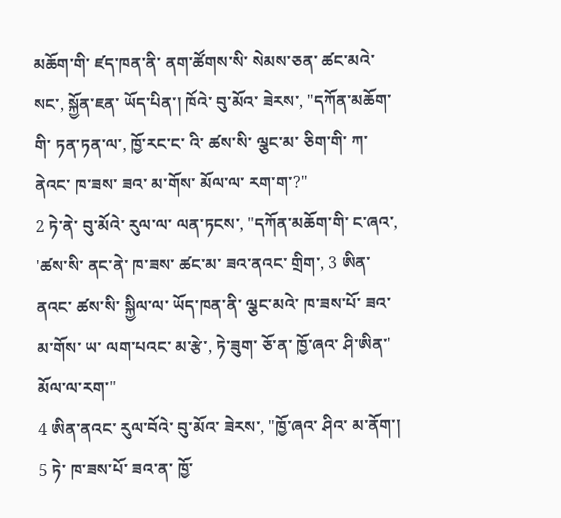མཆོག་གི་ ཛད་ཁན་ནི་ ནག་ཚོགས་སི་ སེམས་ཅན་ ཚང་མའེ་སང་, སྐྱོན་ཇན་ ཡོད་པིན་། ཁོའེ་ བུ་མོའ་ ཟེརས་, "དཀོན་མཆོག་གི་ ཏན་ཏན་ལ་, ཁྱོ་རང་ང་ འི་ ཚས་སི་ ལྕང་མ་ ཅིག་གི་ ཀ་ནེའང་ ཁ་ཟས་ ཟའ་ མ་གོས་ མོལ་ལ་ རག་ག་?"
2 ཏེ་ནེ་ བུ་མོའེ་ རུལ་ལ་ ལན་ཏངས་, "དཀོན་མཆོག་གི་ ང་ཞའ་, 'ཚས་སི་ ནང་ནེ་ ཁ་ཟས་ ཚང་མ་ ཟའ་ནའང་ གྲིག་, 3 ཨིན་ནའང་ ཚས་སི་ སྐྱིལ་ལ་ ཡོད་ཁན་ནི་ ལྕང་མའེ་ ཁ་ཟས་པོ་ ཟའ་ མ་གོས་ ཡ་ ལག་པའང་ མ་རྩེ་, ཏེ་ཟུག་ ཅོ་ན་ ཁྱོ་ཞའ་ ཤི་ཨིན་' མོལ་ལ་རག་"
4 ཨིན་ནའང་ རུལ་བོའེ་ བུ་མོའ་ ཟེརས་, "ཁྱོ་ཞའ་ ཤིའ་ མ་ནོག་། 5 ཏེ་ ཁ་ཟས་པོ་ ཟའ་ན་ ཁྱོ་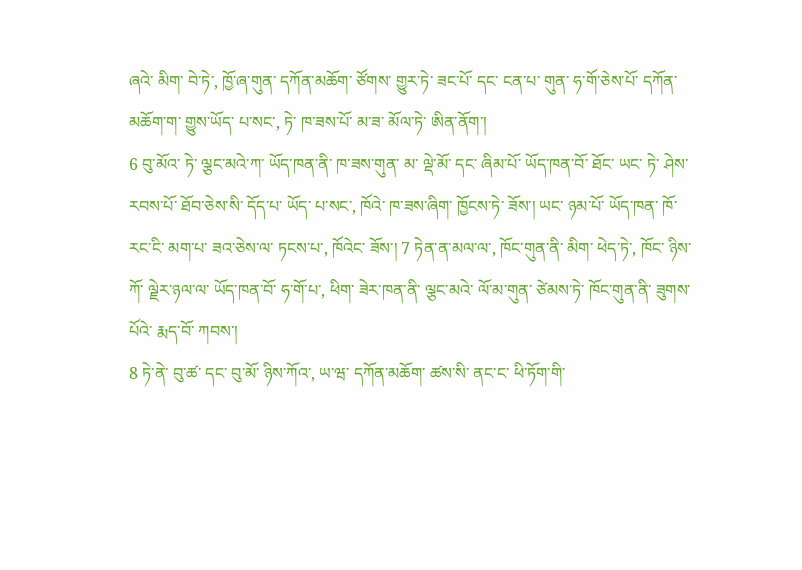ཞའེ་ མིག་ བེ་ཏེ་, ཁྱོ་ཞ་གུན་ དཀོན་མཆོག་ ཙོགས་ གྱུར་ཏེ་ ཟང་པོ་ དང་ ངན་པ་ གུན་ ཧ་གོ་ཅེས་པོ་ དཀོན་མཆོག་ག་ གྱུས་ཡོད་ པ་སང་, ཏེ་ ཁ་ཟས་པོ་ མ་ཟ་ མོལ་ཏེ་ ཨིན་ནོག་།
6 བུ་མོའ་ ཏེ་ ལྕང་མའེ་ཀ་ ཡོད་ཁན་ནི་ ཁ་ཟས་གུན་ མ་ ལྡེ་མོ་ དང་ ཞིམ་པོ་ ཡོད་ཁན་བོ་ ཐོང་ ཡང་ ཏེ་ ཤེས་རབས་པོ་ ཐོབ་ཅེས་སི་ དོད་པ་ ཡོད་ པ་སང་, ཁོའེ་ ཁ་ཟས་ཞིག་ ཁྱོངས་ཏེ་ ཟོས་། ཡང་ ཉམ་པོ་ ཡོད་ཁན་ ཁོ་རང་ངི་ མག་པ་ ཟའ་ཅེས་ལ་ ཏངས་པ་, ཁོའེང་ ཟོས་། 7 ཏེན་ན་མལ་ལ་, ཁོང་གུན་ནི་ མིག་ ཕེད་ཏེ་, ཁོང་ ཉིས་ཀོ་ ལྗེར་ཉལ་ལ་ ཡོད་ཁན་བོ་ ཧ་གོ་པ་, ཕིག་ ཟེར་ཁན་ནི་ ལྕང་མའེ་ ལོ་མ་གུན་ ཙེམས་ཏེ་ ཁོང་གུན་ནི་ ཟུགས་པོའེ་ རྨད་བོ་ ཀབས་།
8 ཏེ་ནེ་ བུ་ཚ་ དང་ བུ་མོ་ ཉིས་ཀོའ་, ཡ་ཝ་ དཀོན་མཆོག་ ཚས་སི་ ནང་ང་ ཕི་ཏོག་གི་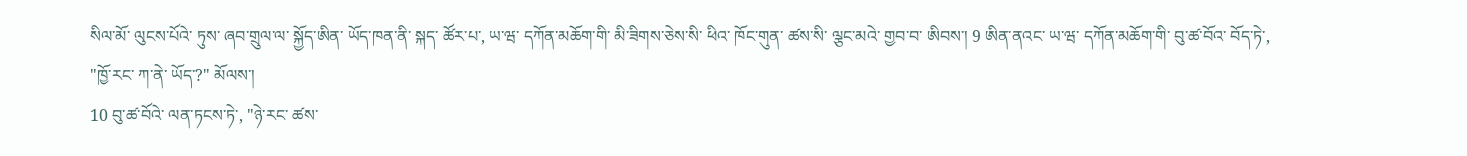སིལ་མོ་ ལུངས་པོའེ་ ཏུས་ ཞབ་གྲུལ་ལ་ སྐྱོད་ཨིན་ ཡོད་ཁན་ནི་ སྐད་ ཚོར་པ་, ཡ་ཝ་ དཀོན་མཆོག་གི་ མི་ཟིགས་ཅེས་སི་ ཕིའ་ ཁོང་གུན་ ཚས་སི་ ལྕང་མའེ་ གྱབ་བ་ ཨིབས་། 9 ཨིན་ནའང་ ཡ་ཝ་ དཀོན་མཆོག་གི་ བུ་ཚ་བོའ་ བོད་ཏེ་, "ཁྱོ་རང་ ཀ་ནེ་ ཡོད་?" མོལས་།
10 བུ་ཚ་བོའེ་ ལན་ཏངས་ཏེ་, "ཉེ་རང་ ཚས་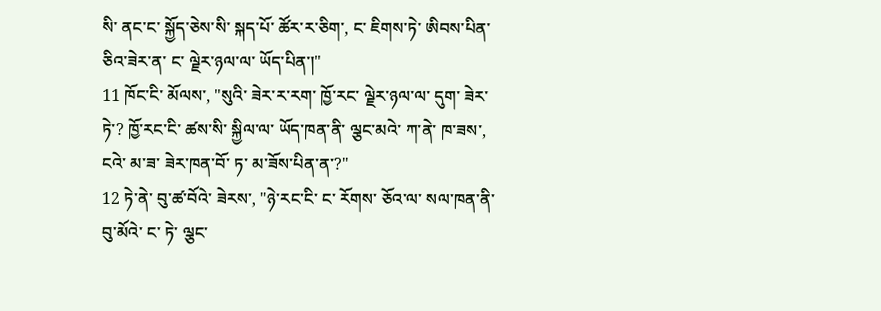སི་ ནང་ང་ སྐྱོད་ཅེས་སི་ སྐད་པོ་ ཚོར་ར་ཅིག་, ང་ ཇིགས་ཏེ་ ཨིབས་པིན་ ཅིའ་ཟེར་ན་ ང་ ལྗེར་ཉལ་ལ་ ཡོད་པིན་།"
11 ཁོང་ངི་ མོལས་, "སུའི་ ཟེར་ར་རག་ ཁྱོ་རང་ ལྗེར་ཉལ་ལ་ དུག་ ཟེར་ཏེ་? ཁྱོ་རང་ངི་ ཚས་སི་ སྐྱིལ་ལ་ ཡོད་ཁན་ནི་ ལྕང་མའེ་ ཀ་ནེ་ ཁ་ཟས་, ངའེ་ མ་ཟ་ ཟེར་ཁན་བོ་ ཏ་ མ་ཟོས་པིན་ན་?"
12 ཏེ་ནེ་ བུ་ཚ་བོའེ་ ཟེརས་, "ཉེ་རང་ངི་ ང་ རོགས་ ཅོའ་ལ་ སལ་ཁན་ནི་ བུ་མོའེ་ ང་ ཏེ་ ལྕང་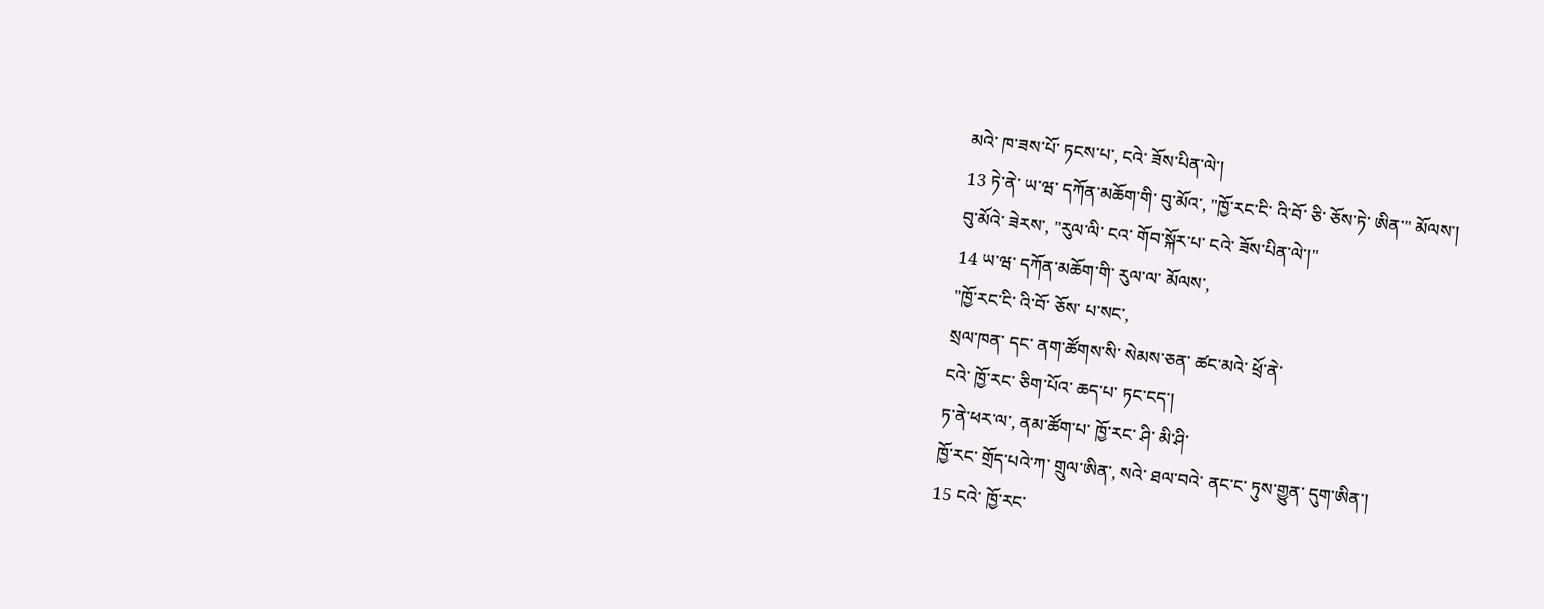མའེ་ ཁ་ཟས་པོ་ ཏངས་པ་, ངའེ་ ཟོས་པིན་ལེ་།
13 ཏེ་ནེ་ ཡ་ཝ་ དཀོན་མཆོག་གི་ བུ་མོའ་, "ཁྱོ་རང་ངི་ འི་བོ་ ཅི་ ཅོས་ཏེ་ ཨིན་" མོལས་།
བུ་མོའེ་ ཟེརས་, "རུལ་ལི་ ངའ་ གོབ་སྐོར་པ་ ངའེ་ ཟོས་པིན་ལེ་།"
14 ཡ་ཝ་ དཀོན་མཆོག་གི་ རུལ་ལ་ མོལས་,
"ཁྱོ་རང་ངི་ འི་བོ་ ཅོས་ པ་སང་,
སྲལ་ཁན་ དང་ ནག་ཚོགས་སི་ སེམས་ཅན་ ཚང་མའེ་ ཕྲོ་ནེ་
ངའེ་ ཁྱོ་རང་ ཅིག་པོའ་ ཆད་པ་ ཏང་ངད་།
ཏ་ནེ་ཕར་ལ་, ནམ་ཚོག་པ་ ཁྱོ་རང་ ཤི་ མི་ཤི་
ཁྱོ་རང་ གྲོད་པའེ་ཀ་ གྲུལ་ཨིན་, སའེ་ ཐལ་བའེ་ ནང་ང་ ཏུས་གྱུན་ དུག་ཨིན་།
15 ངའེ་ ཁྱོ་རང་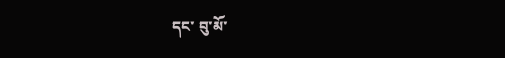དང་ བུ་མོ་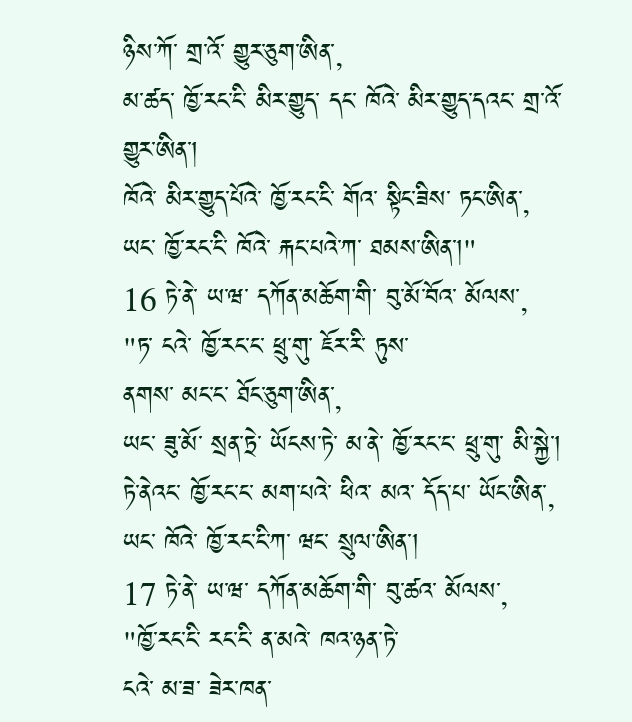ཉིས་ཀོ་ གྲ་འོ་ གྱུར་ཅུག་ཨིན་,
མ་ཚད་ ཁྱོ་རང་ངི་ མིར་གྱུད་ དང་ ཁོའེ་ མིར་གྱུད་དའང་ གྲ་འོ་ གྱུར་ཨིན་།
ཁོའེ་ མིར་གྱུད་པོའེ་ ཁྱོ་རང་ངི་ གོའ་ སྟིང་ཟིས་ ཏང་ཨིན་,
ཡང་ ཁྱོ་རང་ངི་ ཁོའེ་ རྐང་པའེ་ཀ་ ཐམས་ཨིན་།"
16 ཏེ་ནེ་ ཡ་ཝ་ དཀོན་མཆོག་གི་ བུ་མོ་བོའ་ མོལས་,
"ཏ་ ངའེ་ ཁྱོ་རང་ང་ ཕྲུ་གུ་ ཇོར་རི་ ཏུས་
ནགས་ མང་ང་ ཐོང་ཅུག་ཨིན་,
ཡང་ ཟུ་མོ་ སྲན་ཏྲེ་ ཡོངས་ཏེ་ མ་ནེ་ ཁྱོ་རང་ང་ ཕྲུ་གུ་ མི་སྐྱེ་།
ཏེ་ནེའང་ ཁྱོ་རང་ང་ མག་པའེ་ ཕིའ་ མའ་ དོད་པ་ ཡོང་ཨིན་,
ཡང་ ཁོའེ་ ཁྱོ་རང་ངི་ཀ་ ཝང་ སྲུལ་ཨིན་།
17 ཏེ་ནེ་ ཡ་ཝ་ དཀོན་མཆོག་གི་ བུ་ཚའ་ མོལས་,
"ཁྱོ་རང་ངི་ རང་ངི་ ན་མའེ་ ཁའ་ཉན་ཏེ་
ངའེ་ མ་ཟ་ ཟེར་ཁན་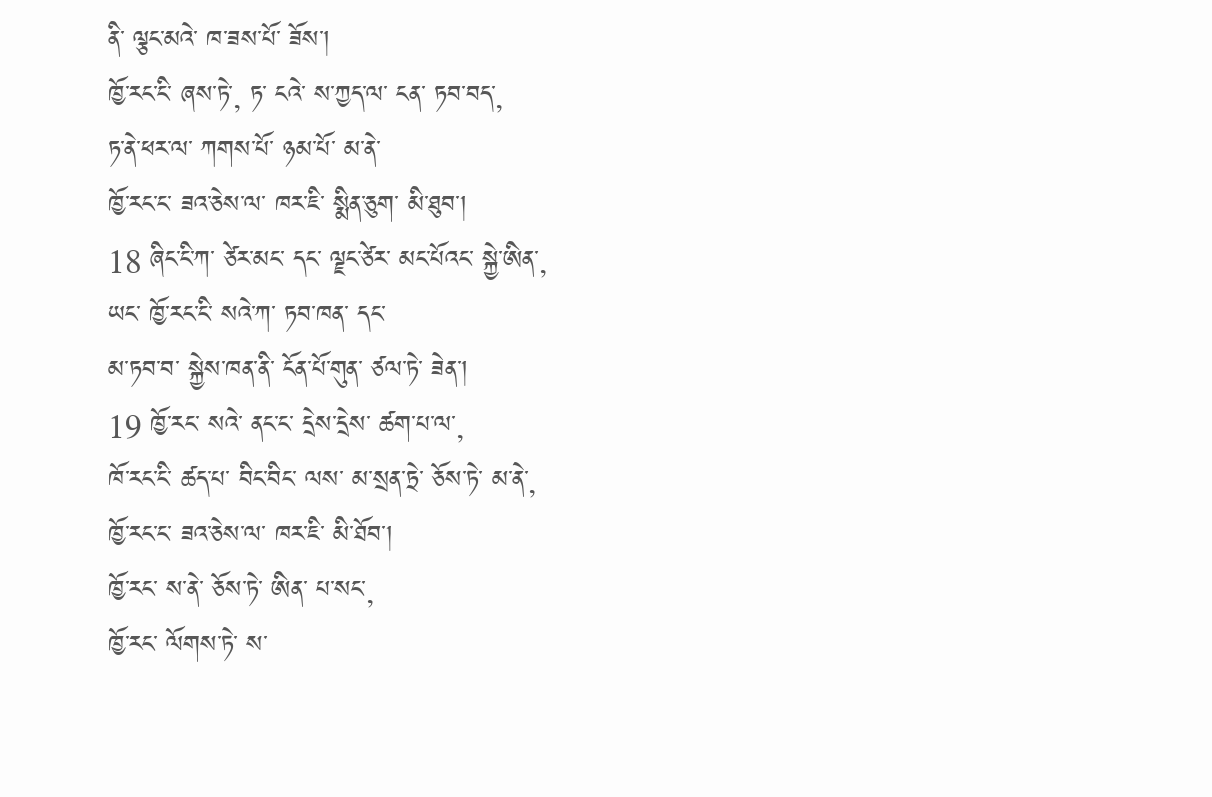ནི་ ལྕང་མའེ་ ཁ་ཟས་པོ་ ཟོས་།
ཁྱོ་རང་ངི་ ཞས་ཏེ་, ཏ་ ངའེ་ ས་ཀྱད་ལ་ ངན་ ཏབ་བད་,
ཏ་ནེ་ཕར་ལ་ ཀགས་པོ་ ཉམ་པོ་ མ་ནེ་
ཁྱོ་རང་ང་ ཟའ་ཅེས་ལ་ ཁར་ཇི་ སྨིན་ཅུག་ མི་ཐུབ་།
18 ཞིང་ངི་ཀ་ ཙེར་མང་ དང་ ལྗང་ཙེར་ མང་པོའང་ སྐྱེ་ཨིན་,
ཡང་ ཁྱོ་རང་ངི་ སའེ་ཀ་ ཏབ་ཁན་ དང་
མ་ཏབ་བ་ སྐྱེས་ཁན་ནི་ ངོན་པོ་གུན་ ཙལ་ཏེ་ ཟེན་།
19 ཁྱོ་རང་ སའེ་ ནང་ང་ དྲེས་དྲེས་ ཚག་པ་ལ་,
ཁོ་རང་ངི་ ཚད་པ་ བིང་བིང་ ལས་ མ་སྲན་ཏྲེ་ ཅོས་ཏེ་ མ་ནེ་,
ཁྱོ་རང་ང་ ཟའ་ཅེས་ལ་ ཁར་ཇི་ མི་ཐོབ་།
ཁྱོ་རང་ ས་ནེ་ ཅོས་ཏེ་ ཨིན་ པ་སང་,
ཁྱོ་རང་ ལོགས་ཏེ་ ས་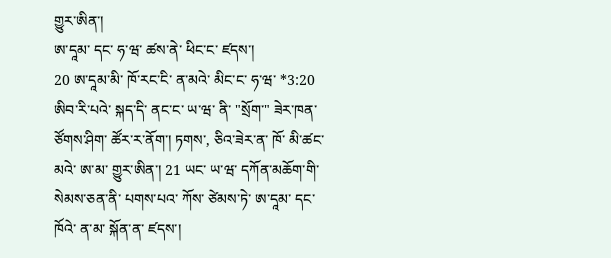གྱུར་ཨིན་།
ཨ་དཱམ་ དང་ ཧ་ཝ་ ཚས་ནེ་ ཕིང་ང་ ཛདས་།
20 ཨ་དཱམ་མི་ ཁོ་རང་ངི་ ན་མའེ་ མིང་ང་ ཧ་ཝ་ *3:20 ཨིབ་རི་པའེ་ སྐད་དི་ ནང་ང་ ཡ་ཝ་ ནི་ "སྲོག་" ཟེར་ཁན་ ཙོགས་ཤིག་ ཚོར་ར་ནོག་། ཏགས་, ཅིའ་ཟེར་ན་ ཁོ་ མི་ཚང་མའེ་ ཨ་མ་ གྱུར་ཨིན་། 21 ཡང་ ཡ་ཝ་ དཀོན་མཆོག་གི་ སེམས་ཅན་ནི་ པགས་པའ་ ཀོས་ ཙེམས་ཏེ་ ཨ་དཱམ་ དང་ ཁོའེ་ ན་མ་ སྐོན་ན་ ཛདས་།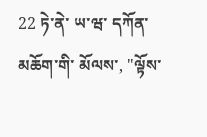22 ཏེ་ནེ་ ཡ་ཝ་ དཀོན་མཆོག་གི་ མོལས་, "ལྟོས་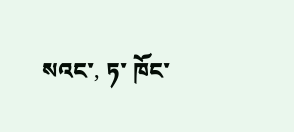སའང་, ཏ་ ཁོང་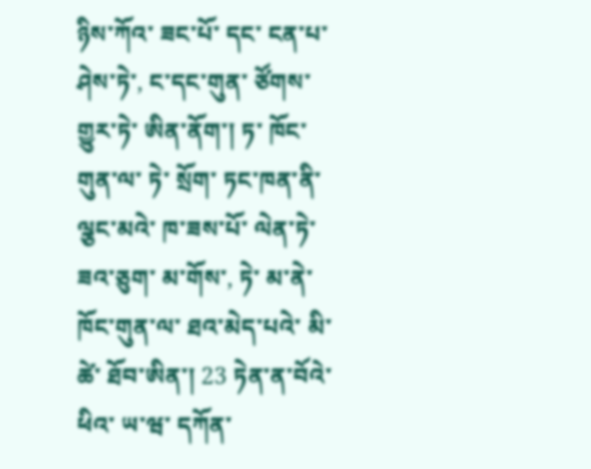ཉིས་ཀོའ་ ཟང་པོ་ དང་ ངན་པ་ ཤེས་ཏེ་, ང་དང་གུན་ ཙོགས་ གྱུར་ཏེ་ ཨིན་ནོག་། ཏ་ ཁོང་གུན་ལ་ ཏེ་ སྲོག་ ཏང་ཁན་ནི་ ལྕང་མའེ་ ཁ་ཟས་པོ་ ལེན་ཏེ་ ཟའ་ཅུག་ མ་གོས་, ཏེ་ མ་ནེ་ ཁོང་གུན་ལ་ ཐའ་མེད་པའེ་ མི་ཚེ་ ཐོབ་ཨིན་། 23 ཏེན་ན་བོའེ་ཕིའ་ ཡ་ཝ་ དཀོན་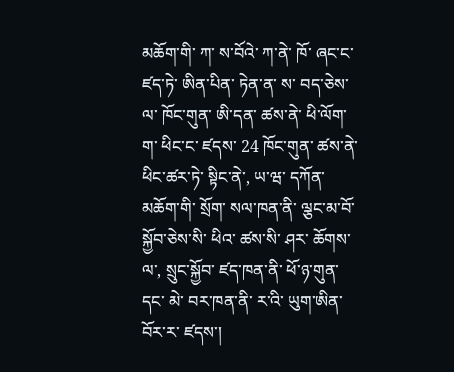མཆོག་གི་ ཀ་ ས་བོའེ་ ཀ་ནེ་ ཁོ་ ཞང་ང་ ཛད་ཏེ་ ཨིན་པིན་ ཏེན་ན་ ས་ བད་ཅེས་ལ་ ཁོང་གུན་ ཨི་དན་ ཚས་ནེ་ ཕི་ལོག་ག་ ཕིང་ང་ ཛདས་ 24 ཁོང་གུན་ ཚས་ནེ་ ཕིང་ཚར་ཏེ་ སྟིང་ནེ་, ཡ་ཝ་ དཀོན་མཆོག་གི་ སྲོག་ སལ་ཁན་ནི་ ལྕང་མ་བོ་ སྐྱོབ་ཅེས་སི་ ཕིའ་ ཚས་སི་ ཤར་ ཆོགས་ལ་, སྲུང་སྐྱོབ་ ཛད་ཁན་ནི་ ཕོ་ཉ་གུན་ དང་ མེ་ བར་ཁན་ནི་ ར་འི་ ཡུག་ཨིན་ བོར་ར་ ཛདས་།